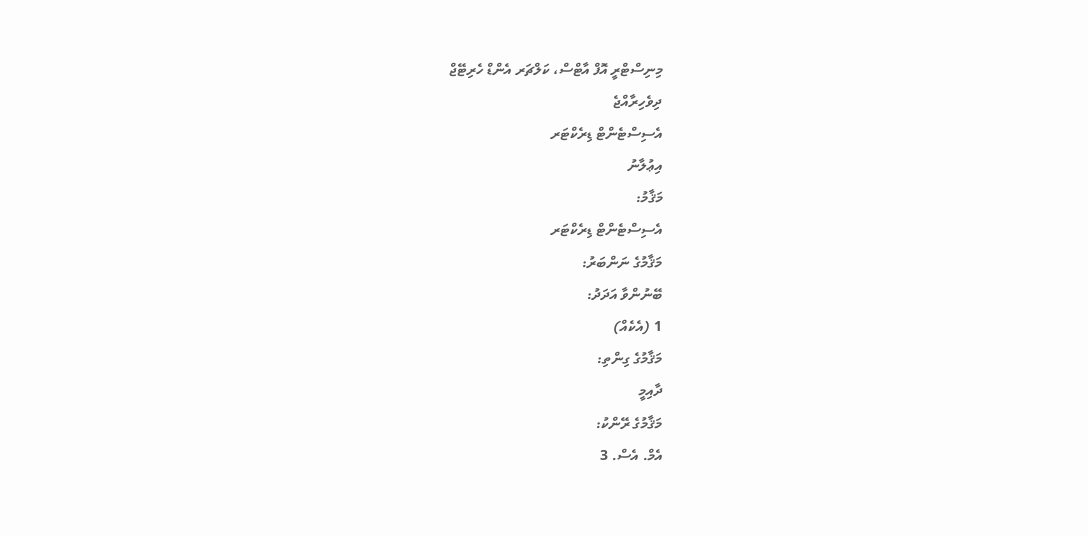މިނިސްޓްރީ އޮފް އާޓްސް، ކަލްޗަރ އެންޑް ހެރިޓޭޖް
ދިވެހިރާއްޖެ
އެސިސްޓެންޓް ޑިރެކްޓަރ
އިޢުލާނު
މަޤާމު:
އެސިސްޓެންޓް ޑިރެކްޓަރ
މަޤާމުގެ ނަންބަރު:
ބޭނުންވާ އަދަދު:
1 (އެކެއް)
މަޤާމުގެ ގިންތި:
ދާއިމީ
މަޤާމުގެ ރޭންކު:
އެމް. އެސް. 3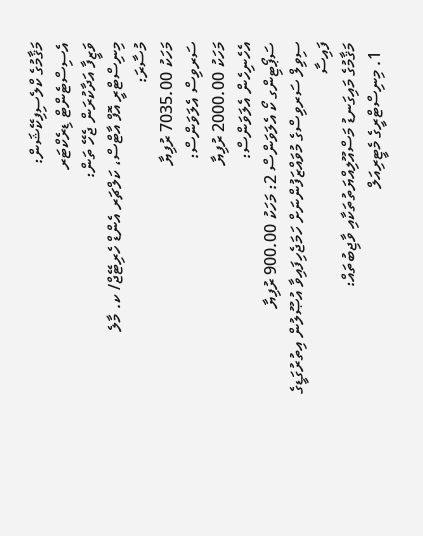މަޤާމުގެ ކްލެސިފިކޭޝަން:
އެސިސްޓެންޓް ޑިރެކްޓަރ
ވަޒީފާ އަދާކުރަން ޖެހޭ ތަން:
މިނިސްޓްރީ އޮފް އާޓްސް، ކަލްޗަރ އެންޑް ހެރިޓޭޖް/ ކ. މާލެ
މުސާރަ:
މަހަކު 7035.00 ރުފިޔާ
ސަރވިސް އެލަވަންސް:
މަހަކު 2000.00 ރުފިޔާ
އެހެނިހެން އެލަވަންސް:
ސަޕޯޓިންގ ކޯ އެލަވަންސް 2: މަހަކު 900.00 ރުފިޔާ
ސިވިލް ސަރވިސްގެ މުވައްޒަފުންނަށް ހަމަޖެހިފައިވާ އުޞޫލުން އިތުރުގަޑީގެ ފައިސާ
މަޤާމުގެ މައިގަނޑު މަސްއޫލިއްޔަތުތަކާއި ވާޖިބުތައް:
  1. މިނިސްޓްރީގެ މެޓީރިއަލް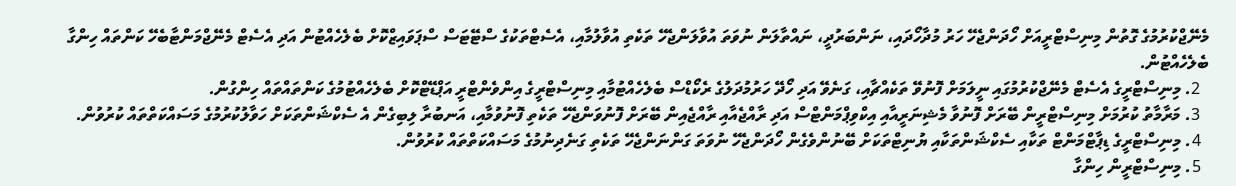މެނޭޖްކުރުމުގެ ގޮތުން މިނިސްޓްރީއަށް ހޯދަންޖެހޭ ހަރު މުދާހޯދައި، ނަންބަރުދީ، ނައްތާލަން ނުވަތަ އުވާލަންޖެހޭ ތަކެތި އުވާލުމާއި، އެސެޓްތަކުގެ ސްޓޭޓަސް ސްޕަވައިޒްކޮށް ބެލެހެއްޓުން އަދި އެސެޓް މެނޭޖްމަންޓާބެހޭ ކަންތައް ހިންގާ ބެލެހެއްޓުން.
  2. މިނިސްޓްރީގެ އެސެޓް މެނޭޖްކުރުމުގައި ނީލަމަށް ފޮނުވޭ ތަކެއްޗާއި، ގަނެވޭ އަދި ހޯދޭ ހަރުމުދަލުގެ ރެކޯޑްސް ބެލެހެއްޓުމާއި މިނިސްޓްރީގެ އިންވެންޓްރީ އަޕްޑޭޓްކޮށް ބެލެހެއްޓުމުގެ ކަންތައްތައް ހިންގުން.
  3. މަރާމާތު ކުރުމަށް މިނިސްޓްރީން ބޭރަށް ފޮނުވާ މެޝިނަރީއާއި އިކްވިޕްމަންޓްސް އަދި ރާއްޖެއާއި ރާއްޖެއިން ބޭރަށް ފޮނުވަންޖެހޭ ތަކެތި ފޮނުވުމާއި، އަނބުރާ ލިބިގެން އެ ސެކްޝަންތަކަށް ހަވާލުކުރުމުގެ މަސައްކަތްތައް ކުރުވުން.
  4. މިނިސްޓްރީގެ ޑިޕާޓްމަންޓް ތަކާއި ސެކްޝަންތަކާއި ޔުނިޓްތަކަށް ބޭނުންވެގެން ހޯދަންޖެހޭ ނުވަތަ ގަންނަންޖެހޭ ތަކެތި ގަނެދިނުމުގެ މަސައްކަތްތައް ކުރުވުން.
  5. މިނިސްޓްރީން ހިންގާ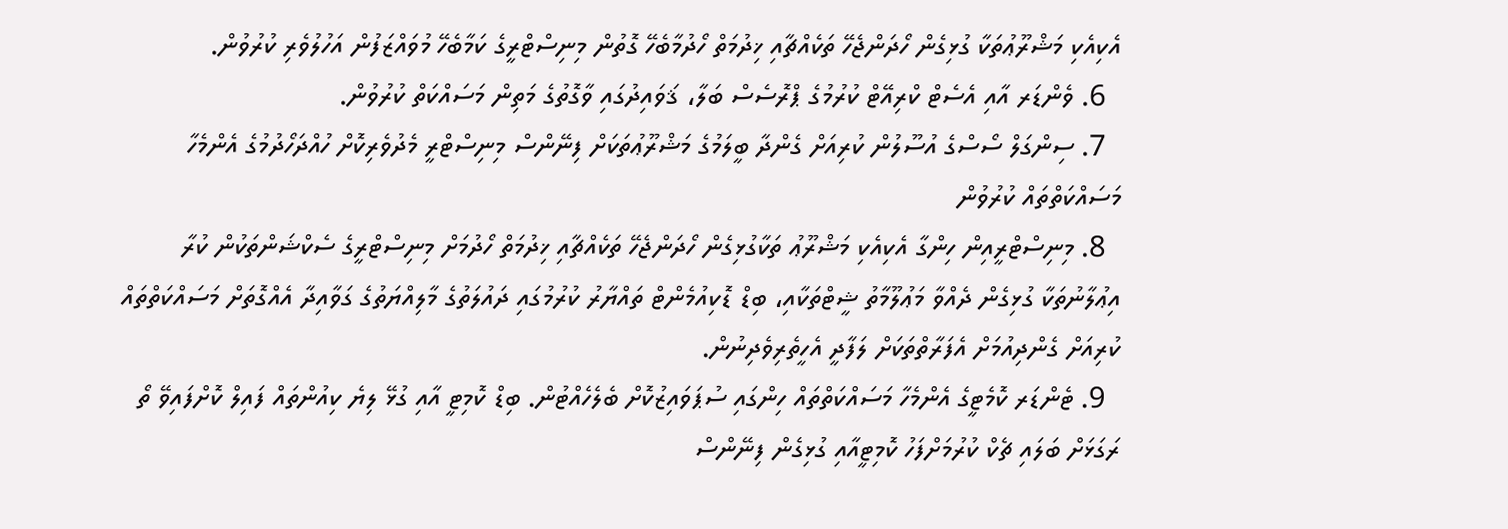އެކިއެކި މަޝްރޫޢުތަކާ ގުޅިގެން ހޯދަންޖެހޭ ތަކެއްޗާއި ޚިދުމަތް ހޯދުމާބެހޭ ގޮތުން މިނިސްޓްރީގެ ކަމާބެހޭ މުވައްޒަފުން އަހުލުވެރި ކުރުވުން.
  6. ވެންޑަރ އާއި އެސެޓް ކްރިއޭޓް ކުރުމުގެ ޕްރޮސެސް ބަލާ، ޤަވައިދުގައި ވާގޮތުގެ މަތިން މަސައްކަތް ކުރުވުން.
  7. ސިންގަލް ސޯސްގެ އުސޫލުން ކުރިއަށް ގެންދާ ބީލަމުގެ މަޝްރޫޢުތަކަށް ފިނޭންސް މިނިސްޓްރީ މެދުވެރިކޮށް ހުއްދަހޯދުމުގެ އެންމެހާ މަސައްކަތްތައް ކުރުވުން
  8. މިނިސްޓްރީއިން ހިންގާ އެކިއެކި މަޝްރޫޢު ތަކާގުޅިގެން ހޯދަންޖެހޭ ތަކެއްޗާއި ޚިދުމަތް ހޯދުމަށް މިނިސްޓްރީގެ ސެކްޝަންތަކުން ކުރާ އިޢުލާނުތަކާ ގުޅިގެން ދެއްވާ މަޢުލޫމާތު ޝީޓްތަކާއި، ބިޑް ޑޮކިއުމެންޓް ތައްޔާރު ކުރުމުގައި ދައުލަތުގެ މާލިއްޔަތުގެ ގަވާއިދާ އެއްގޮތަށް މަސައްކަތްތައް ކުރިއަށް ގެންދިއުމަށް އެފަރާތްތަކަށް ލަފާދީ އެހީތެރިވެދިނުން.
  9. ޓެންޑަރ ކޮމެޓީގެ އެންމެހާ މަސައްކަތްތައް ހިންގައި ސުޕަވައިޒުކޮށް ބެލެހެއްޓުން. ބިޑް ކޮމިޓީ އާއި ގުޅޭ ލިޔެ ކިއުންތައް ފައިލް ކޮށްފައިވޭ ތޯ ރަގަޅަށް ބަލައި ޗެކް ކުރުމަށްފަހު ކޮމިޓީއާއި ގުޅިގެން ފިނޭންސް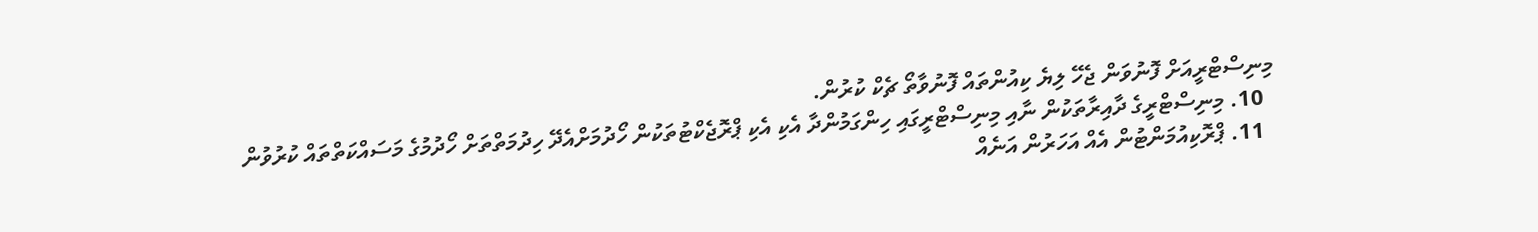މިނިސްޓްރީއަށް ފޮނުވަން ޖެހޭ ލިޔެ ކިއުންތައް ފޮނުވާތޯ ޗެކް ކުރުން.
  10. މިނިސްޓްރީގެ ދާއިރާތަކުން ނާއި މިނިސްޓްރީގައި ހިންގަމުންދާ އެކި އެކި ޕްރޮޖެކްޓުތަކުން ހޯދުމަށްއެދޭ ހިދުމަތްތަށް ހޯދުމުގެ މަސައްކަތްތައް ކުރުވުން
  11. ޕްރޮކިއުމަންޓުން އެއް އަހަރުން އަނެއް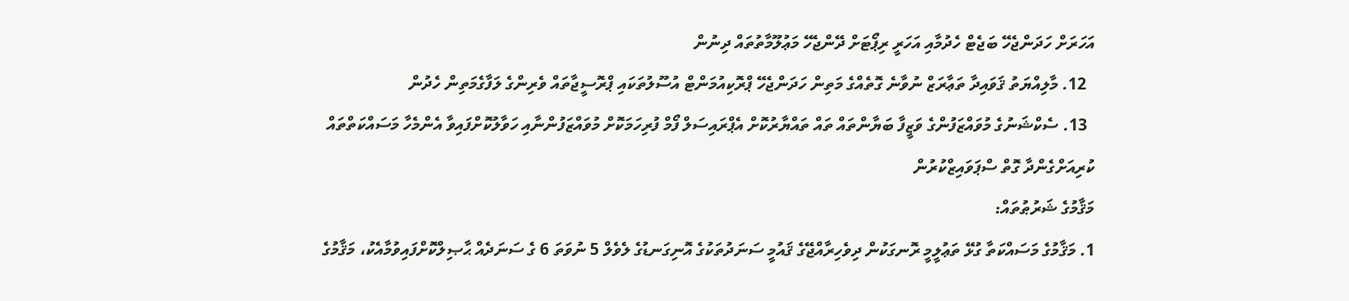އަހަރަށް ހަދަންޖެހޭ ބަޖެޓް ހެދުމާއި އަހަރީ ރިޕޯޓަށް ދޭންޖެހޭ މަޢުލޫމާތުތައް ދިނުން
  12. މާލިއްޔަތު ޤަވައިދާ ތަޢާރަޒް ނުވާނެ ގޮތެއްގެ މަތިން ހަދަންޖެހޭ ޕްރޮކިއުމަންޓް އުސޫލުތަކައި ޕްރޮސީޖާތައް ވެރިންގެ ލަފާގެމަތިން ހެދުން
  13. ސެކްޝަނުގެ މުވައްޒަފުންގެ ވަޒީފާ ބަޔާންތައް ތައް ތައްޔާރުކޮށް އެޕްރައިސަލް ފޯމް ފުރިހަމަކޮށް މުވައްޒަފުންނާއި ހަވާލުކޮށްފައިވާ އެންމެހާ މަސައްކަތްތައް ކުރިއަށްގެންދާ ގޮތް ސްޕަވައިޒްކުރުން
މަޤާމުގެ ޝަރުޠުތައް:
1. މަޤާމުގެ މަސައްކަތާ ގުޅޭ ތަޢުލީމީ ރޮނގަކުން ދިވެހިރާއްޖޭގެ ޤައުމީ ސަނަދުތަކުގެ އޮނިގަނޑުގެ ލެވެލް 5 ނުވަތަ 6 ގެ ސަނަދެއް ޙާޞިލްކޮށްފައިވުމާއެކު، މަޤާމުގެ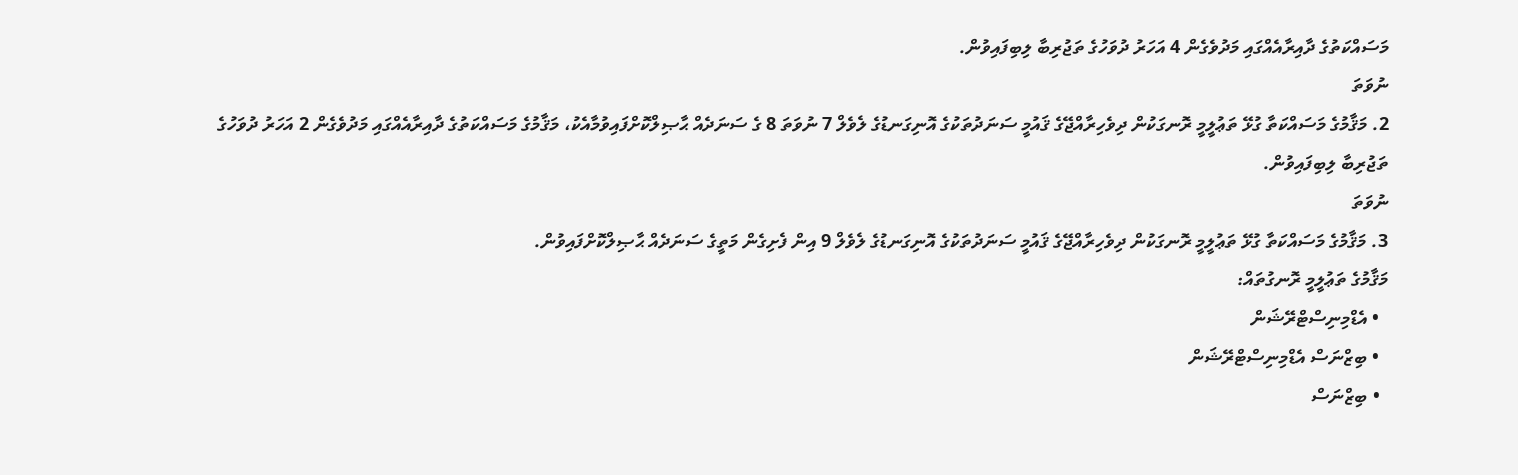މަސައްކަތުގެ ދާއިރާއެއްގައި މަދުވެގެން 4 އަހަރު ދުވަހުގެ ތަޖުރިބާ ލިބިފައިވުން.
ނުވަތަ
2. މަޤާމުގެ މަސައްކަތާ ގުޅޭ ތަޢުލީމީ ރޮނގަކުން ދިވެހިރާއްޖޭގެ ޤައުމީ ސަނަދުތަކުގެ އޮނިގަނޑުގެ ލެވެލް 7 ނުވަތަ 8 ގެ ސަނަދެއް ޙާޞިލްކޮށްފައިވުމާއެކު، މަޤާމުގެ މަސައްކަތުގެ ދާއިރާއެއްގައި މަދުވެގެން 2 އަހަރު ދުވަހުގެ ތަޖުރިބާ ލިބިފައިވުން.
ނުވަތަ
3. މަޤާމުގެ މަސައްކަތާ ގުޅޭ ތަޢުލީމީ ރޮނގަކުން ދިވެހިރާއްޖޭގެ ޤައުމީ ސަނަދުތަކުގެ އޮނިގަނޑުގެ ލެވެލް 9 އިން ފެށިގެން މަތީގެ ސަނަދެއް ޙާޞިލްކޮށްފައިވުން.
މަޤާމުގެ ތަޢުލީމީ ރޮނގުތައް:
  • އެޑްމިނިސްޓްރޭޝަން
  • ބިޒްނަސް އެޑްމިނިސްޓްރޭޝަން
  • ބިޒްނަސް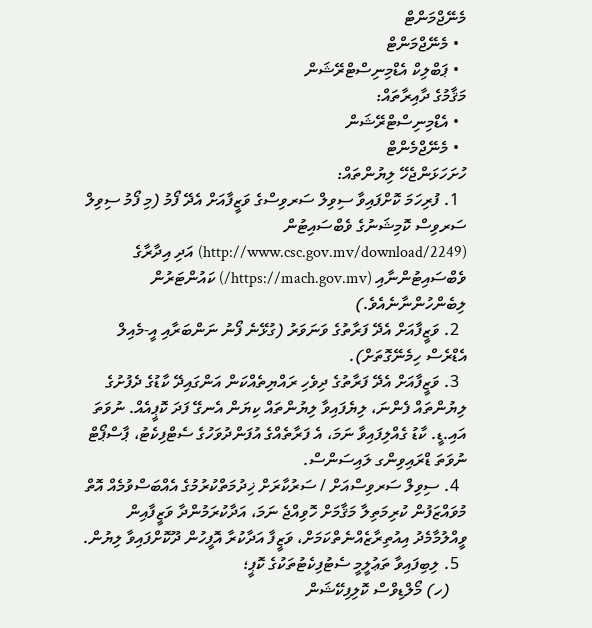މެނޭޖްމަންޓް
  • މެނޭޖްމަންޓް
  • ޕަބްލިކް އެޑްމިނިސްޓްރޭޝަން
މަޤާމުގެ ދާއިރާތައް:
  • އެޑްމިނިސްޓްރޭޝަން
  • މެނޭޖްމެންޓް
ހުށަހަޅަންޖެހޭ ލިޔުންތައް:
  1. ފުރިހަމަ ކޮށްފައިވާ ސިވިލް ސަރވިސްގެ ވަޒީފާއަށް އެދޭ ފޯމު (މި ފޯމު ސިވިލް ސަރވިސް ކޮމިޝަނުގެ ވެބްސައިޓުން (http://www.csc.gov.mv/download/2249) އަދި އިދާރާގެ ވެބްސައިޓުންނާއި (https://mach.gov.mv/) ކައުންޓަރުން ލިބެންހުންނާނެއެވެ.)
  2. ވަޒީފާއަށް އެދޭ ފަރާތުގެ ވަނަވަރު (ގުޅޭނެ ފޯނު ނަންބަރާއި އީ-މެއިލް އެޑްރެސް ހިމެނޭގޮތަށް).
  3. ވަޒީފާއަށް އެދޭ ފަރާތުގެ ދިވެހި ރައްޔިތެއްކަން އަންގައިދޭ ކާޑުގެ ދެފުށުގެ ލިޔުންތައް ފެންނަ، ލިޔެފައިވާ ލިޔުންތައް ކިޔަން އެނގޭ ފަދަ ކޮޕީއެއް. ނުވަތަ އައި.ޑީ. ކާޑު ގެއްލިފައިވާ ނަމަ، އެ ފަރާތެއްގެ އުފަންދުވަހުގެ ސެޓްފިކެޓު، ޕާސްޕޯޓް ނުވަތަ ޑްރައިވިންގ ލައިސަންސް.
  4. ސިވިލް ސަރވިސްއަށް / ސަރުކާރަށް ޚިދުމަތްކުރުމުގެ އެއްބަސްވުމެއް އޮތް މުވައްޒަފުން ކުރިމަތިލާ މަޤާމަށް ހޮވިއްޖެ ނަމަ، އަދާކުރަމުންދާ ވަޒީފާއިން ވީއްލުމާމެދު އިއުތިރާޒެއްނެތްކަމަށް، ވަޒީފާ އަދާކުރާ އޮފީހުން ދޫކޮށްފައިވާ ލިޔުން.
  5. ލިބިފައިވާ ތަޢުލީމީ ސެޓުފިކެޓުތަކުގެ ކޮޕީ؛
    (ހ) މޯލްޑިވްސް ކޮލިފިކޭޝަން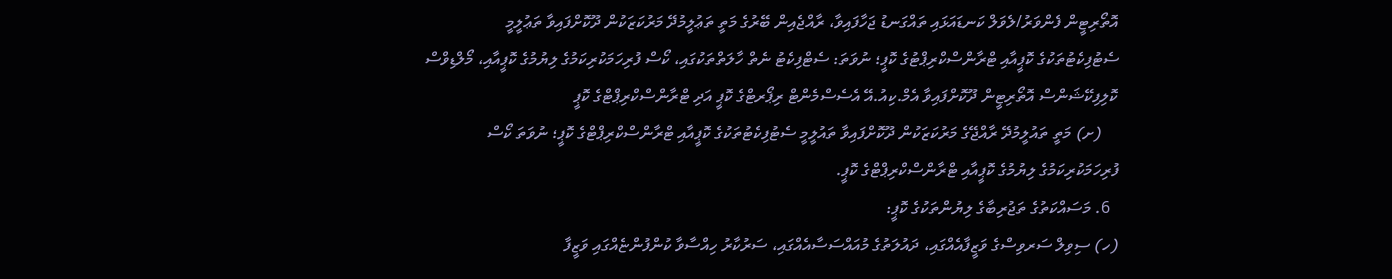އޮތޯރިޓީން ފެންވަރު/ލެވަލް ކަނޑައަޅައި ތައްގަނޑު ޖަހާފައިވާ، ރާއްޖެއިން ބޭރުގެ މަތީ ތަޢުލީމުދޭ މަރުކަޒަކުން ދޫކޮށްފައިވާ ތަޢުލީމީ ސެޓުފިކެޓުތަކުގެ ކޮޕީއާއި ޓްރާންސްކްރިޕްޓުގެ ކޮޕީ؛ ނުވަތަ: ސެޓްފިކެޓު ނެތް ހާލަތްތަކުގައި، ކޯސް ފުރިހަމަކުރިކަމުގެ ލިޔުމުގެ ކޮޕީއާއި، މޯލްޑިވްސް ކޮލިފިކޭޝަންސް އޮތޯރިޓީން ދޫކޮށްފައިވާ އެމް.ކިއު.އޭ އެސެސްމެންޓް ރިޕޯރޓްގެ ކޮޕީ އަދި ޓްރާންސްކްރިޕްޓްގެ ކޮޕީ
    (ށ) މަތީ ތައުލީމުދޭ ރާއްޖޭގެ މަރުކަޒަކުން ދޫކޮށްފައިވާ ތައުލީމީ ސެޓުފިކެޓުތަކުގެ ކޮޕީއާއި ޓްރާންސްކްރިޕްޓްގެ ކޮޕީ؛ ނުވަތަ ކޯސް ފުރިހަމަކުރިކަމުގެ ލިޔުމުގެ ކޮޕީއާއި ޓްރާންސްކްރިޕްޓްގެ ކޮޕީ.
  6. މަސައްކަތުގެ ތަޖުރިބާގެ ލިޔުންތަކުގެ ކޮޕީ:
(ހ) ސިވިލް ސަރވިސްގެ ވަޒީފާއެއްގައި، ދައުލަތުގެ މުއައްސަސާއެއްގައި، ސަރުކާރު ހިއްސާވާ ކުންފުންޏެއްގައި ވަޒީފާ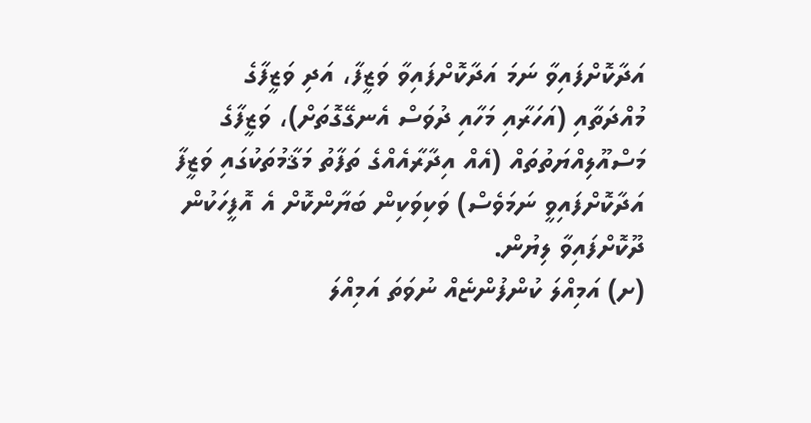އަދާކޮށްފައިވާ ނަމަ އަދާކޮށްފައިވާ ވަޒީފާ، އަދި ވަޒީފާގެ މުއްދަތާއި (އަހަރާއި މަހާއި ދުވަސް އެނގޭގޮތަށް)، ވަޒީފާގެ މަސްއޫލިއްޔަތުތައް (އެއް އިދާރާއެއްގެ ތަފާތު މަޤާމުތަކުގައި ވަޒީފާ އަދާކޮށްފައިވީ ނަމަވެސް) ވަކިވަކިން ބަޔާންކޮށް އެ އޮފީހަކުން ދޫކޮށްފައިވާ ލިޔުން.
(ށ) އަމިއްލަ ކުންފުންޏެއް ނުވަތަ އަމިއްލަ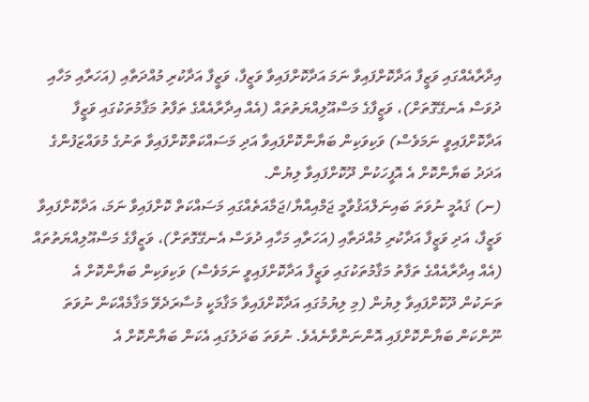އިދާރާއެއްގައި ވަޒީފާ އަދާކޮށްފައިވާ ނަމަ އަދާކޮށްފައިވާ ވަޒީފާ، ވަޒީފާ އަދާކުރި މުއްދަތާއި (އަހަރާއި މަހާއި ދުވަސް އެނގޭގޮތަށް)، ވަޒީފާގެ މަސްއޫލިއްޔަތުތައް (އެއް އިދާރާއެއްގެ ތަފާތު މަޤާމުތަކުގައި ވަޒީފާ އަދާކޮށްފައިވީ ނަމަވެސް) ވަކިވަކިން ބަޔާންކޮށްފައިވާ އަދި މަސައްކަތްކޮށްފައިވާ ތަނުގެ މުވައްޒަފުންގެ އަދަދު ބަޔާންކޮށް އެ އޮފީހަކުން ދޫކޮށްފައިވާ ލިޔުން.
(ނ) ޤައުމީ ނުވަތަ ބައިނަލްއަޤުވާމީ ޖަމްއިއްޔާ/ޖަމާއަތެއްގައި މަސައްކަތް ކޮށްފައިވާ ނަމަ، އަދާކޮށްފައިވާ ވަޒީފާ، އަދި ވަޒީފާ އަދާކުރި މުއްދަތާއި (އަހަރާއި މަހާއި ދުވަސް އެނގޭގޮތަށް)، ވަޒީފާގެ މަސްއޫލިއްޔަތުތައް (އެއް އިދާރާއެއްގެ ތަފާތު މަޤާމުތަކުގައި ވަޒީފާ އަދާކޮށްފައިވީ ނަމަވެސް) ވަކިވަކިން ބަޔާންކޮށް އެ ތަނަކުން ދޫކޮށްފައިވާ ލިޔުން (މި ލިޔުމުގައި އަދާކޮށްފައިވާ މަޤާމަކީ މުސާރަދެވޭ މަޤާމެއްކަން ނުވަތަ ނޫންކަން ބަޔާންކޮށްފައި އޮންނަންވާނެއެވެ. ނުވަތަ ބަދަލުގައި އެކަން ބަޔާންކޮށް އެ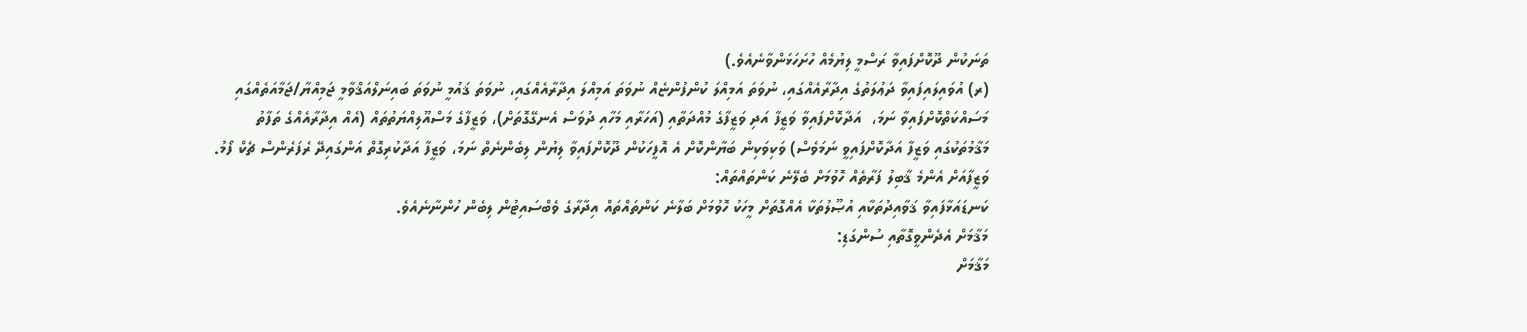ތަނަކުން ދޫކޮށްފައިވާ ރަސްމީ ލިޔުމެއް ހުށަހަޅަންވާނެއެވެ.)
(ރ) އުވައިލައިފައިވާ ދަޢުލަތުގެ އިދާރާއެއްގައި، ނުވަތަ އަމިއްލަ ކުންފުންޏެއް ނުވަތަ އަމިއްލަ އިދާރާއެއްގައި، ނުވަތަ ޤައުމީ ނުވަތަ ބައިނަލްއަޤްވާމީ ޖަމިއްޔާ/ޖަމާއަތެއްގައި މަސައްކަތްކޮށްފައިވާ ނަމަ،  އަދާކޮށްފައިވާ ވަޒީފާ އަދި ވަޒީފާގެ މުއްދަތާއި (އަހަރާއި މަހާއި ދުވަސް އެނގޭގޮތަށް)، ވަޒީފާގެ މަސްއޫލިއްޔަތުތައް (އެއް އިދާރާއެއްގެ ތަފާތު މަޤާމުތަކުގައި ވަޒީފާ އަދާކޮށްފައިވީ ނަމަވެސް) ވަކިވަކިން ބަޔާންކޮށް އެ އޮފީހަކުން ދޫކޮށްފައިވާ ލިޔުން ލިބެންނެތް ނަމަ، ވަޒީފާ އަދާކުރިގޮތް އަންގައިދޭ ރެފަރެންސް ޗެކް ފޯމު.
ވަޒީފާއަށް އެންމެ ޤާބިލު ފަރާތެއް ހޮވުމަށް ބެލޭނެ ކަންތައްތައް:
ކަނޑައަޅާފައިވާ ޤަވާއިދުތަކާއި އުޞޫލުތަކާ އެއްގޮތަށް މީހަކު ހޮވުމަށް ބަލާނެ ކަންތައްތައް އިދާރާގެ ވެބްސައިޓުން ލިބެން ހުންނާނެއެވެ.
މަޤާމަށް އެދެންވީގޮތާއި ސުންގަޑި:
މަޤާމަށް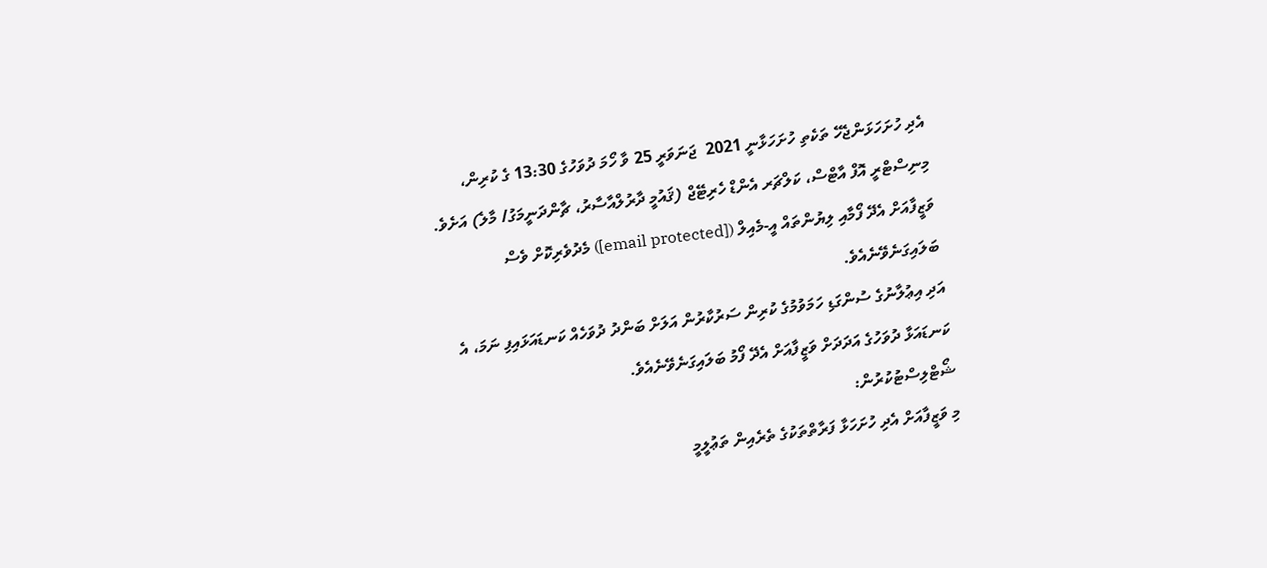އެދި ހުށަހަޅަންޖެހޭ ތަކެތި ހުށަހަޅާނީ 2021  ޖަނަވަރީ 25 ވާ ހޯމަ ދުވަހުގެ 13:30 ގެ ކުރިން، މިނިސްޓްރީ އޮފް އާޓްސް، ކަލްޗަރ އެންޑް ހެރިޓޭޖް (ޤައުމީ ދާރުލްއާސާރު، ޗާންދަނީމަގު/ މާލެ) އަށެވެ. ވަޒީފާއަށް އެދޭ ފޯމާއި ލިޔުންތައް އީ-މެއިލް ([email protected]) މެދުވެރިކޮށް ވެސް ބަލައިގަނެވޭނެއެވެ.
އަދި އިޢުލާނުގެ ސުންގަޑި ހަމަވުމުގެ ކުރިން ސަރުކާރުން އަލަށް ބަންދު ދުވަހެއް ކަނޑައަޅައިފި ނަމަ، އެ ކަނޑައަޅާ ދުވަހުގެ އަދަދަށް ވަޒީފާއަށް އެދޭ ފޯމު ބަލައިގަނެވޭނެއެވެ.
ޝޯޓްލިސްޓުކުރުން:
މި ވަޒީފާއަށް އެދި ހުށަހަޅާ ފަރާތްތަކުގެ ތެރެއިން ތަޢުލީމީ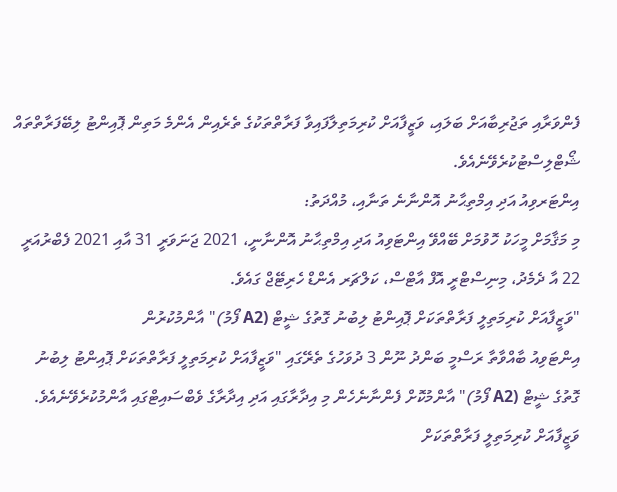ފެންވަރާއި ތަޖުރިބާއަށް ބަލައި، ވަޒީފާއަށް ކުރިމަތިލާފައިވާ ފަރާތްތަކުގެ ތެރެއިން އެންމެ މަތިން ޕޮއިންޓު ލިބޭފަރާތްތައް ޝޯޓްލިސްޓުކުރެވޭނެއެވެ.
އިންޓަރވިއު އަދި އިމްތިޙާނު އޮންނާނެ ތަނާއި، މުއްދަތު:
މި މަޤާމަށް މީހަކު ހޮވުމަށް ބޭއްވޭ އިންޓަވިއު އަދި އިމްތިޙާނު އޮންނާނީ، 2021 ޖަނަވަރީ 31 އާއި 2021 ފެބްރުއަރީ 22 އާ ދެމެދު، މިނިސްޓްރީ އޮފް އާޓްސް، ކަލްޗަރ އެންޑް ހެރިޓޭޖް ގައެވެ.
"ވަޒީފާއަށް ކުރިމަތިލީ ފަރާތްތަކަށް ޕޮއިންޓު ލިބުނު ގޮތުގެ ޝީޓް (A2 ފޯމު)" އާންމުކުރުން
އިންޓަވިއު ބާއްވާތާ ރަސްމީ ބަންދު ނޫން 3 ދުވަހުގެ ތެރޭގައި "ވަޒީފާއަށް ކުރިމަތިލީ ފަރާތްތަކަށް ޕޮއިންޓު ލިބުނު ގޮތުގެ ޝީޓް (A2 ފޯމު)" އާންމުކޮށް ފެންނާނެހެން މި އިދާރާގައި އަދި އިދާރާގެ ވެބްސައިޓްގައި އާންމުކުރެވޭނެއެވެ. ވަޒީފާއަށް ކުރިމަތިލީ ފަރާތްތަކަށް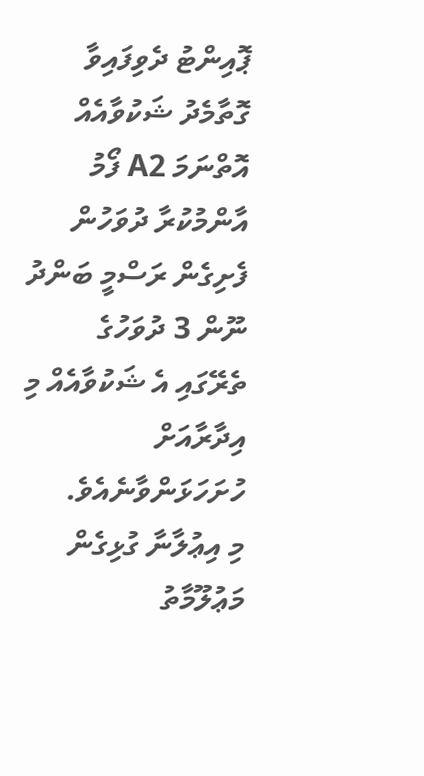ޕޮއިންޓު ދެވިފައިވާ ގޮތާމެދު ޝަކުވާއެއް އޮތްނަމަ A2 ފޯމު އާންމުކުރާ ދުވަހުން ފެށިގެން ރަސްމީ ބަންދު ނޫން 3 ދުވަހުގެ ތެރޭގައި އެ ޝަކުވާއެއް މި އިދާރާއަށް ހުށަހަޅަންވާނެއެވެ.
މި އިޢުލާނާ ގުޅިގެން މަޢުލޫމާތު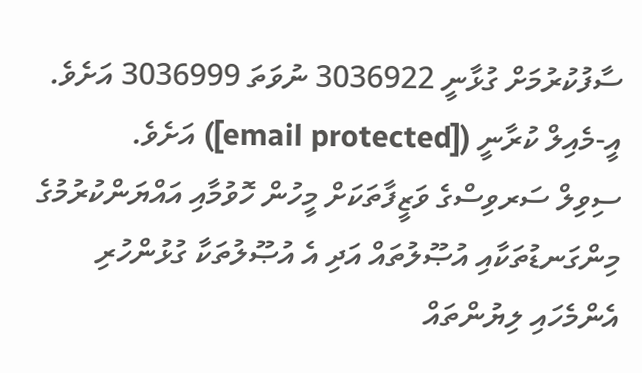ސާފުކުރުމަށް ގުޅާނީ 3036922 ނުވަތަ 3036999 އަށެވެ. އީ-މެއިލް ކުރާނީ ([email protected]) އަށެވެ.
ސިވިލް ސަރވިސްގެ ވަޒީފާތަކަށް މީހުން ހޮވުމާއި އައްޔަންކުރުމުގެ މިންގަނޑުތަކާއި އުޞޫލުތައް އަދި އެ އުޞޫލުތަކާ ގުޅުންހުރި އެންމެހައި ލިޔުންތައް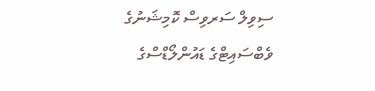ސިވިލް ސަރވިސް ކޮމިޝަނުގެ ވެބްސައިޓްގެ ޑައުންލޯޑްސްގެ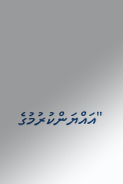"އައްޔަންކުރުމުގެ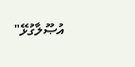އުޞޫލާގުޅޭ"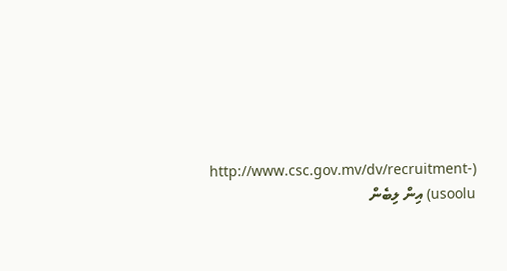(http://www.csc.gov.mv/dv/recruitment-usoolu) އިން ލިބެން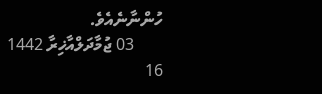ހުންނާނެއެވެ.
       03 ޖުމާދަލްއާޚިރާ 1442
16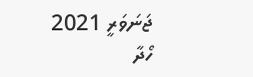ޖަނަވަރީ 2021
ހޯދާ